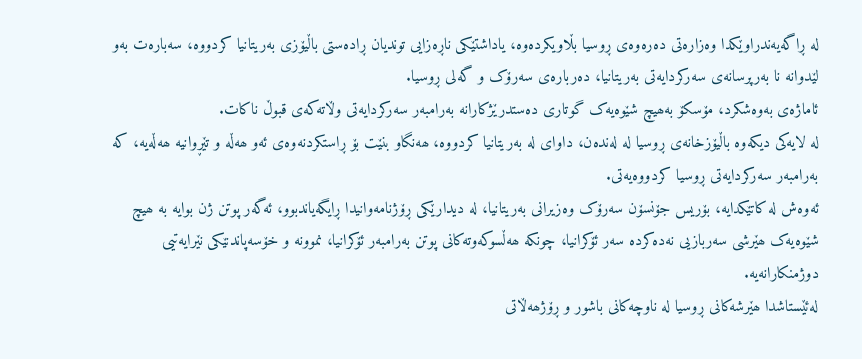لە ڕاگەیەندراوێکدا وەزارەتی دەرەوەی ڕوسیا بڵاویکردەوە، یاداشتێکی ناڕەزایی توندیان ڕادەستی باڵیۆزی بەریتانیا کردووە، سەبارەت بەو لێدوانە نا بەرپرسانەی سەرکردایەتی بەریتانیا، دەربارەی سەرۆک و گەلی ڕوسیا.
ئاماژەی بەوەشکرد، مۆسکۆ بەھیچ شێوەیەک گوتاری دەستدرێژکارانە بەرامبەر سەرکردایەتی وڵاتەکەی قبوڵ ناکات.
لە لایەکی دیکەوە باڵیۆزخانەی ڕوسیا لە لەندەن، داوای لە بەریتانیا کردووە، ھەنگاو بنێت بۆ ڕاستکردنەوەی ئەو ھەڵە و تێڕوانیە ھەڵەیە، کە بەرامبەر سەرکردایەتی ڕوسیا کردووەیەتی.
ئەوەش لە کاتێکدایە، بۆریس جۆنسۆن سەرۆک وەزیرانی بەریتانیا، لە دیدارێکی ڕۆژنامەوانیدا ڕایگەیاندبوو، ئەگەر پوتن ژن بوایە بە ھیچ شێوەیەک ھێرشی سەربازیی نەدەکردە سەر ئۆکرانیا، چونکە ھەڵسوکەوتەکانی پوتن بەرامبەر ئۆکرانیا، نموونە و خۆسەپاندنێکی نێرایەتیی دوژمنکارانەیە.
لەئێستاشدا ھێرشەکانی ڕوسیا لە ناوچەکانی باشور و ڕۆژھەڵاتی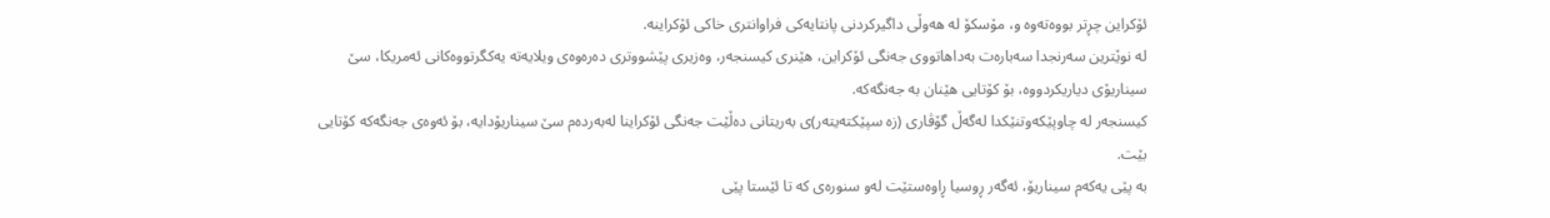ئۆکراین چڕتر بووەتەوە و، مۆسکۆ لە ھەوڵی داگیرکردنی پانتایەکی فراوانتری خاکی ئۆکراینە.
لە نوێترین سەرنجدا سەبارەت بەداھاتووی جەنگی ئۆکراین، ھێنری کیسنجەر، وەزیری پێشووتری دەرەوەی ویلایەتە یەکگرتووەکانی ئەمریکا، سێ سیناریۆی دیاریکردووە، بۆ کۆتایی ھێنان بە جەنگەکە.
کیسنجەر لە چاوپێکەوتنێکدا لەگەڵ گۆڤاری (زە سپێکتەیتەر)ی بەریتانی دەڵێت جەنگی ئۆکراینا لەبەردەم سێ سیناریۆدایە، بۆ ئەوەی جەنگەکە کۆتایی بێت.
بە پێی یەکەم سیناریۆ، ئەگەر ڕوسیا ڕاوەستێت لەو سنورەی کە تا ئێستا پێی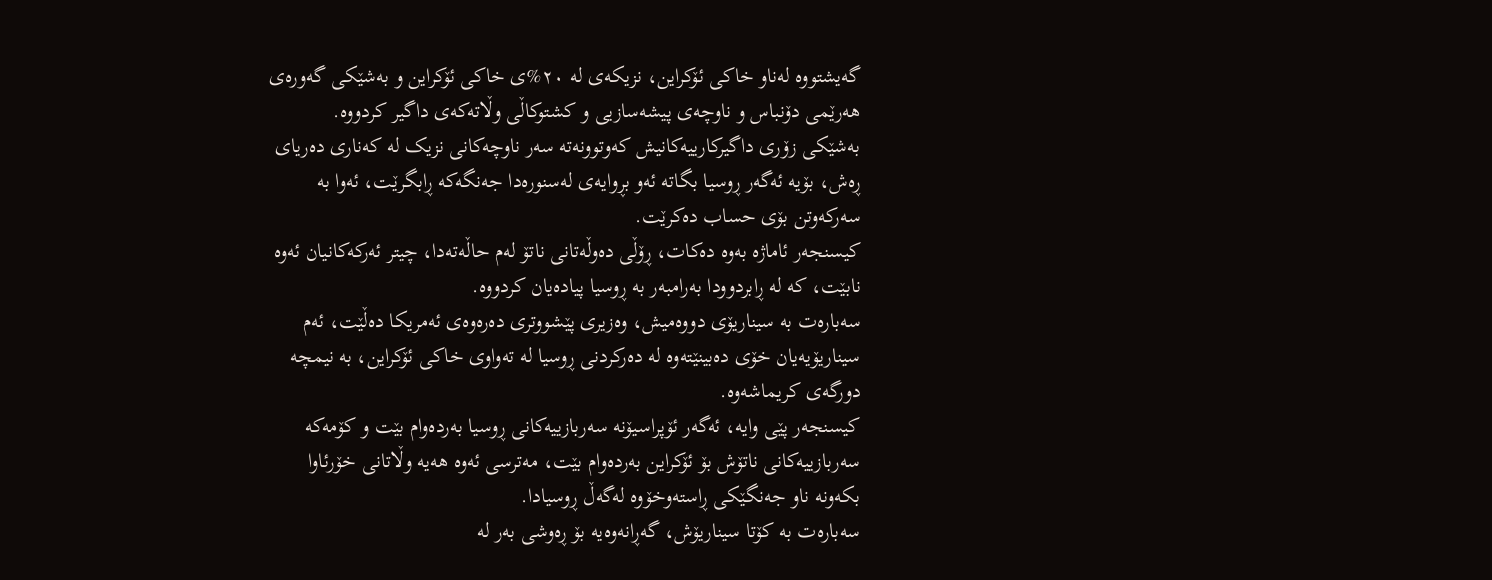گەیشتووە لەناو خاکی ئۆکراین، نزیکەی لە ٢٠%ی خاکی ئۆکراین و بەشێکی گەورەی ھەرێمی دۆنباس و ناوچەی پیشەسازیی و کشتوکاڵی وڵاتەکەی داگیر کردووە.
بەشێکی زۆری داگیرکارییەکانیش کەوتوونەتە سەر ناوچەکانی نزیک لە کەناری دەریای ڕەش، بۆیە ئەگەر ڕوسیا بگاتە ئەو بڕوایەی لەسنورەدا جەنگەکە ڕابگرێت، ئەوا بە سەرکەوتن بۆی حساب دەکرێت.
کیسنجەر ئاماژە بەوە دەکات، ڕۆڵی دەوڵەتانی ناتۆ لەم حاڵەتەدا، چیتر ئەرکەکانیان ئەوە نابێت، کە لە ڕابردوودا بەرامبەر بە ڕوسیا پیادەیان کردووە.
سەبارەت بە سیناریۆی دووەمیش، وەزیری پێشووتری دەرەوەی ئەمریکا دەڵێت، ئەم سیناریۆیەیان خۆی دەبینێتەوە لە دەرکردنی ڕوسیا لە تەواوی خاکی ئۆکراین، بە نیمچە دورگەی کریماشەوە.
کیسنجەر پێی وایە، ئەگەر ئۆپراسیۆنە سەربازییەکانی ڕوسیا بەردەوام بێت و کۆمەکە سەربازییەکانی ناتۆش بۆ ئۆکراین بەردەوام بێت، مەترسی ئەوە ھەیە وڵاتانی خۆرئاوا بکەونە ناو جەنگێکی ڕاستەوخۆوە لەگەڵ ڕوسیادا.
سەبارەت بە کۆتا سیناریۆش، گەڕانەوەیە بۆ ڕەوشی بەر لە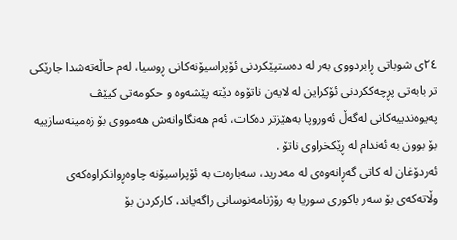٢٤ی شوباتی ڕابردووی بەر لە دەستپێکردنی ئۆپراسیۆنەکانی ڕوسیا، لەم حاڵەتەشدا جارێکی تر بابەتی پڕچەککردنی ئۆکراین لە لایەن ناتۆوە دێتە پێشەوە و حکومەتی کیێڤ پەیوەندییەکانی لەگەڵ ئەوروپا بەھێزتر دەکات، ئەم ھەنگاوانەش ھەمووی بۆ زەمینەسازییە بۆ بوون بە ئەندام لە ڕێکخراوی ناتۆ .
ئەردۆغان لە کاتی گەڕانەوەی لە مەدرید، سەبارەت بە ئۆپراسیۆنە چاوەڕوانکراوەکەی وڵاتەکەی بۆ سەر باکوری سوریا بە رۆژنامەنوسانی راگەیاند، کارکردن بۆ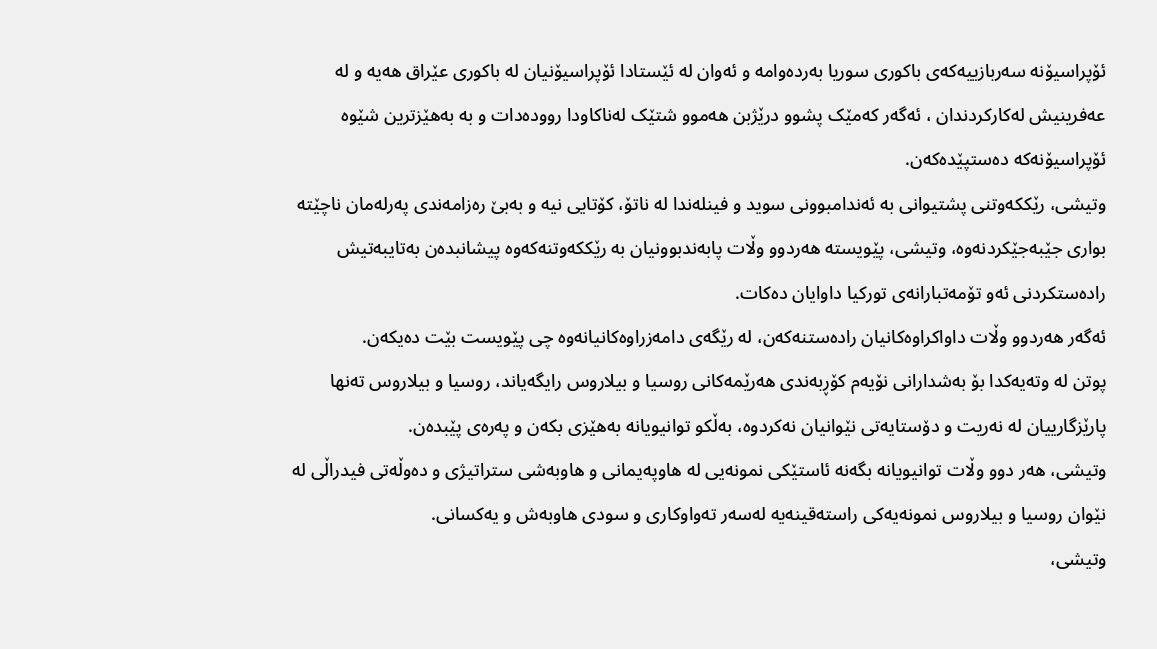ئۆپراسیۆنە سەربازییەکەی باکوری سوریا بەردەوامە و ئەوان لە ئێستادا ئۆپراسیۆنیان لە باکوری عێراق ھەیە و لە عەفرینیش لەکارکردندان ، ئەگەر کەمێک پشوو درێژبن ھەموو شتێک لەناکاودا روودەدات و بە بەھێزترین شێوە ئۆپراسیۆنەکە دەستپێدەکەن.
وتیشی، رێککەوتنی پشتیوانی بە ئەندامبوونی سوید و فینلەندا لە ناتۆ، کۆتایی نیە و بەبێ رەزامەندی پەرلەمان ناچێتە بواری جێبەجێکردنەوە، وتیشی، پێویستە ھەردوو وڵات پابەندبوونیان بە رێککەوتنەکەوە پیشانبدەن بەتایبەتیش رادەستکردنی ئەو تۆمەتبارانەی تورکیا داوایان دەکات.
ئەگەر ھەردوو وڵات داواکراوەکانیان رادەستنەکەن، لە رێگەی دامەزراوەکانیانەوە چی پێویست بێت دەیکەن.
پوتن لە وتەیەکدا بۆ بەشدارانی نۆیەم کۆڕبەندی ھەرێمەکانی روسیا و بیلاروس رایگەیاند، روسیا و بیلاروس تەنھا پارێزگارییان لە نەریت و دۆستایەتی نێوانیان نەکردوە، بەڵکو توانیویانە بەھێزی بکەن و پەرەی پێبدەن.
وتیشی، ھەر دوو وڵات توانیویانە بگەنە ئاستێکی نمونەیی لە ھاوپەیمانی و ھاوبەشی ستراتیژی و دەوڵەتی فیدراڵی لە نێوان روسیا و بیلاروس نمونەیەکی راستەقینەیە لەسەر تەواوکاری و سودی ھاوبەش و یەکسانی.
وتیشی،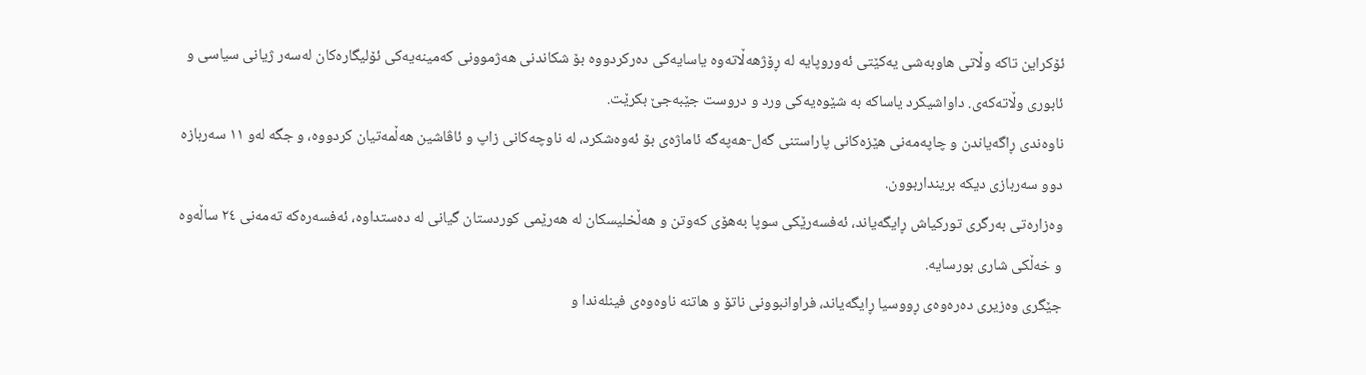ئۆکراین تاکە وڵاتی ھاوبەشی یەکێتی ئەوروپایە لە ڕۆژھەڵاتەوە یاسایەکی دەرکردووە بۆ شکاندنی ھەژموونی کەمینەیەکی ئۆلیگارەکان لەسەر ژیانی سیاسی و ئابوری وڵاتەکەی. داواشیکرد یاساکە بە شێوەیەکی ورد و دروست جێبەجێ بکرێت.
ناوەندی ڕاگەیاندن و چاپەمەنی ھێزەکانی پاراستنی گەل-ھەپەگە ئاماژەی بۆ ئەوەشکرد، لە ناوچەکانی زاپ و ئاڤاشین ھەڵمەتیان کردووە، و جگە لەو ١١ سەربازە دوو سەربازی دیکە برینداربوون.
وەزارەتی بەرگری تورکیاش ڕایگەیاند، ئەفسەرێکی سوپا بەھۆی کەوتن و ھەڵخلیسکان لە ھەرێمی کوردستان گیانی لە دەستداوە، ئەفسەرەکە تەمەنی ٢٤ ساڵەوە و خەڵکی شاری بورسایە.
جێگری وەزیری دەرەوەی ڕووسیا ڕایگەیاند، فراوانبوونی ناتۆ و ھاتنە ناوەوەی فینلەندا و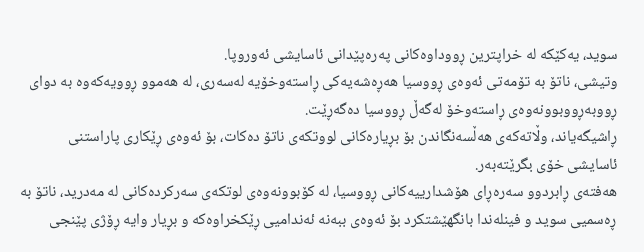سوید، یەکێکە لە خراپترین ڕووداوەکانی پەرەپێدانی ئاسایشی ئەوروپا.
وتیشی، ناتۆ بە تۆمەتی ئەوەی ڕووسیا ھەڕەشەیەکی ڕاستەوخۆیە لەسەری، لە ھەموو ڕوویەکەوە بە دوای ڕووبەڕووبوونەوەی ڕاستەوخۆ لەگەڵ ڕووسیا دەگەڕێت.
ڕاشیگەیاند، وڵاتەکەی ھەڵسەنگاندن بۆ بڕیارەکانی لووتکەی ناتۆ دەکات، بۆ ئەوەی ڕێکاری پاراستنی ئاسایشی خۆی بگرێتەبەر.
ھەفتەی ڕابردوو سەرەڕای ھۆشدارییەکانی ڕووسیا، لە کۆبوونەوەی لوتکەی سەرکردەکانی لە مەدرید، ناتۆ بە ڕەسمیی سوید و فینلەندا بانگھێشتکرد بۆ ئەوەی ببەنە ئەندامیی ڕێکخراوەکە و بڕیار وایە ڕۆژی پێنجی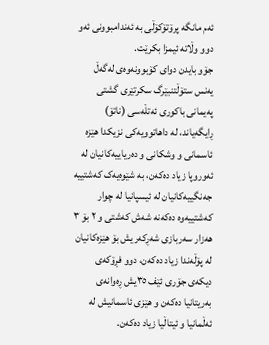ئەم مانگە پرۆتۆکۆڵی بە ئەندامبوونی ئەو دوو وڵاتە ئیمزا بکرێت.
جۆو بایدن دوای کۆبوونەوەی لەگەڵ یەنس ستۆڵتنبێرگ سکرتێری گشتی پەیمانی باکوری ئەتڵەسی (ناتۆ) ڕایگەیاند، لە داھاتوویەکی نزیکدا ھێزە ئاسمانی و وشکانی و دەریاییەکانیان لە ئەوروپا زیاد دەکەن، بە شێوەیەک کەشتییە جەنگییەکانیان لە ئیسپانیا لە چوار کەشتییەوە دەکەنە شەش کەشتی و ٢ بۆ ٣ ھەزار سەربازی شەڕکەریش بۆ ھێزەکانیان لە پۆڵەندا زیاد دەکەن، دوو فڕۆکەی دیکەی جۆری ئێف ٣٥یش ڕەوانەی بەریتانیا دەکەن و ھێزی ئاسمانیش لە ئەڵمانیا و ئیتاڵیا زیاد دەکەن.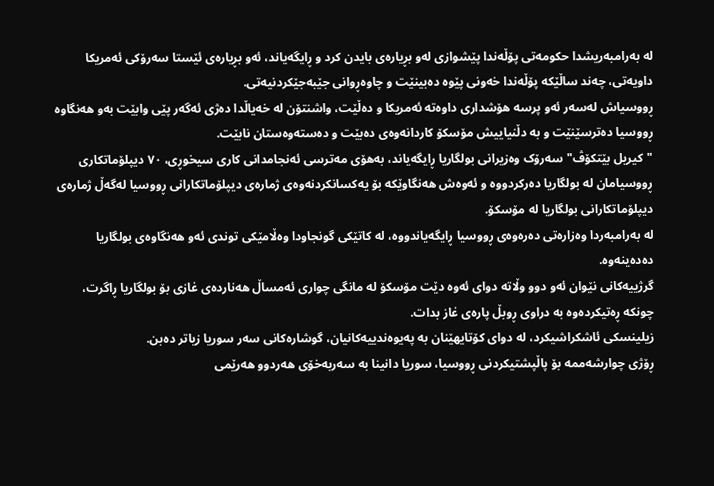لە بەرامبەریشدا حکومەتی پۆڵەندا پێشوازی لەو بڕیارەی بایدن کرد و ڕایگەیاند، ئەو بڕیارەی ئێستا سەرۆکی ئەمریکا داویەتی، چەند ساڵێکە پۆڵەندا خەونی پێوە دەبینێت و چاوەڕوانی جێبەجێکردنیەتی.
ڕووسیاش لەسەر ئەو پرسە ھۆشداری داوەتە ئەمریکا و دەڵێت، واشنتۆن لە خەیاڵدا دەژی ئەگەر پێی وابێت بەو ھەنگاوە ڕووسیا دەترسێنێت و بە دڵنیاییش مۆسکۆ کاردانەوەی دەبێت و دەستەوەستان نابێت.
"کیریل بێتکۆڤ" سەرۆک وەزیرانی بولگاریا ڕایگەیاند، بەھۆی مەترسی ئەنجامدانی کاری سیخوڕی، ٧٠ دیپلۆماتکاری ڕووسیامان لە بولگاریا دەرکردووە و ئەوەش ھەنگاوێکە بۆ یەکسانکردنەوەی ژمارەی دیپلۆماتکارانی ڕووسیا لەگەڵ ژمارەی دیپلۆماتکارانی بولگاریا لە مۆسکۆ.
لە بەرامبەردا وەزارەتی دەرەوەی ڕووسیا ڕایگەیاندووە، لە کاتێکی گونجاودا وەڵامێکی توندی ئەو ھەنگاوەی بولگاریا دەدەینەوە.
گرژییەکانی نێوان ئەو دوو وڵاتە دوای ئەوە دێت مۆسکۆ لە مانگی چواری ئەمساڵ ھەناردەی غازی بۆ بولگاریا ڕاگرت، چونکە ڕەتیکردەوە بە دراوی ڕوبڵ پارەی غاز بدات.
زیلینسکی ئاشکراشیکرد، لە دوای کۆتایھێنان بە پەیوەندییەکانیان، گوشارەکانی سەر سوریا زیاتر دەبن.
ڕۆژی چوارشەممە بۆ پاڵپشتیکردنی ڕووسیا، سوریا دانینا بە سەربەخۆی ھەردوو ھەرێمی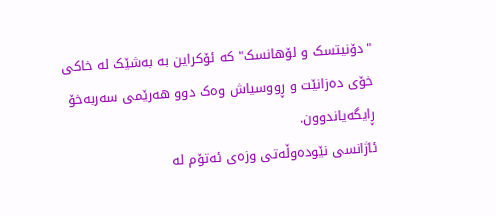"دۆنیتسک و لۆھانسک" کە ئۆکراین بە بەشێک لە خاکی خۆی دەزانێت و ڕووسیاش وەک دوو ھەرێمی سەربەخۆ ڕایگەیاندوون.
ئاژانسی نێودەوڵەتی وزەی ئەتۆم لە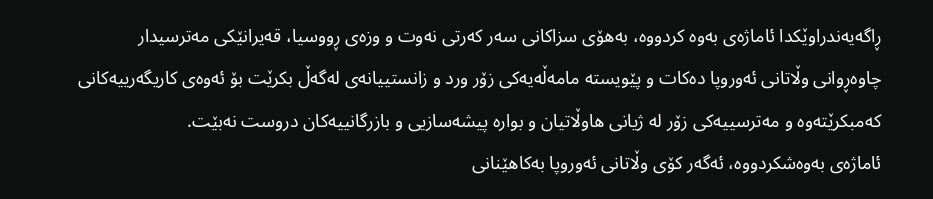ڕاگەیەندراوێکدا ئاماژەی بەوە کردووە، بەھۆی سزاکانی سەر کەرتی نەوت و وزەی ڕووسیا، قەیرانێکی مەترسیدار چاوەڕوانی وڵاتانی ئەوروپا دەکات و پێویستە مامەڵەیەکی زۆر ورد و زانستییانەی لەگەڵ بکرێت بۆ ئەوەی کاریگەرییەکانی کەمبکرێتەوە و مەترسییەکی زۆر لە ژیانی ھاوڵاتیان و بوارە پیشەسازیی و بازرگانییەکان دروست نەبێت.
ئاماژەی بەوەشکردووە، ئەگەر کۆی وڵاتانی ئەوروپا بەکاھێنانی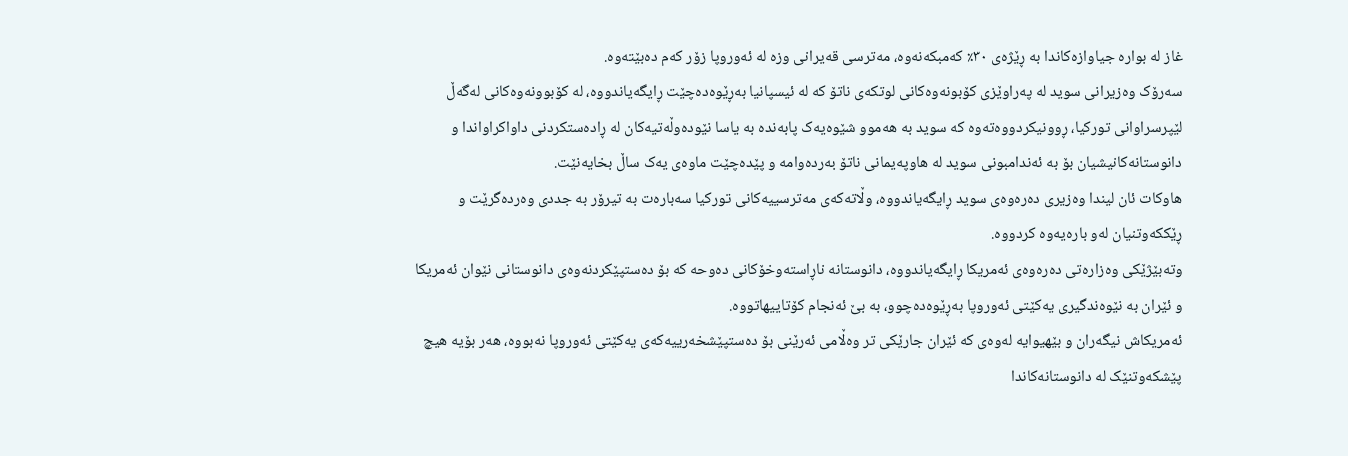غاز لە بوارە جیاوازەکاندا بە ڕێژەی ٣٠٪ کەمبکەنەوە، مەترسی قەیرانی وزە لە ئەوروپا زۆر کەم دەبێتەوە.
سەرۆک وەزیرانی سوید لە پەراوێزی کۆبونەوەکانی لوتکەی ناتۆ کە لە ئیسپانیا بەڕێوەدەچێت ڕایگەیاندووە، لە کۆبوونەوەکانی لەگەڵ لێپرسراوانی تورکیا، ڕوونیکردووەتەوە کە سوید بە ھەموو شێوەیەک پابەندە بە یاسا نێودەوڵەتیەکان لە ڕادەستکردنی داواکراواندا و دانوستانەکانیشیان بۆ بە ئەندامبونی سوید لە ھاوپەیمانی ناتۆ بەردەوامە و پێدەچێت ماوەی یەک ساڵ بخایەنێت.
ھاوکات ئان لیندا وەزیری دەرەوەی سوید ڕایگەیاندووە، وڵاتەکەی مەترسییەکانی تورکیا سەبارەت بە تیرۆر بە جددی وەردەگرێت و ڕێککەوتنیان لەو بارەیەوە کردووە.
وتەبێژێکی وەزارەتی دەرەوەی ئەمریکا ڕایگەیاندووە، دانوستانە ناڕاستەوخۆکانی دەوحە کە بۆ دەستپێکردنەوەی دانوستانی نێوان ئەمریکا و ئێران بە نێوەندگیری یەکێتی ئەوروپا بەڕێوەدەچوو، بە بێ ئەنجام کۆتاییھاتووە.
ئەمریکاش نیگەران و بێھیوایە لەوەی کە ئێران جارێکی تر وەڵامی ئەرێنی بۆ دەستپێشخەرییەکەی یەکێتی ئەوروپا نەبووە، ھەر بۆیە ھیچ پێشکەوتنێک لە دانوستانەکاندا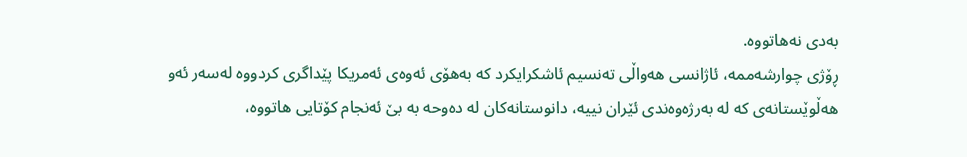بەدی نەھاتووە.
ڕۆژی چوارشەممە، ئاژانسی ھەواڵی تەنسیم ئاشکرایکرد کە بەھۆی ئەوەی ئەمریکا پێداگری کردووە لەسەر ئەو ھەڵوێستانەی کە لە بەرژەوەندی ئێران نییە، دانوستانەکان لە دەوحە بە بێ ئەنجام کۆتایی ھاتووە،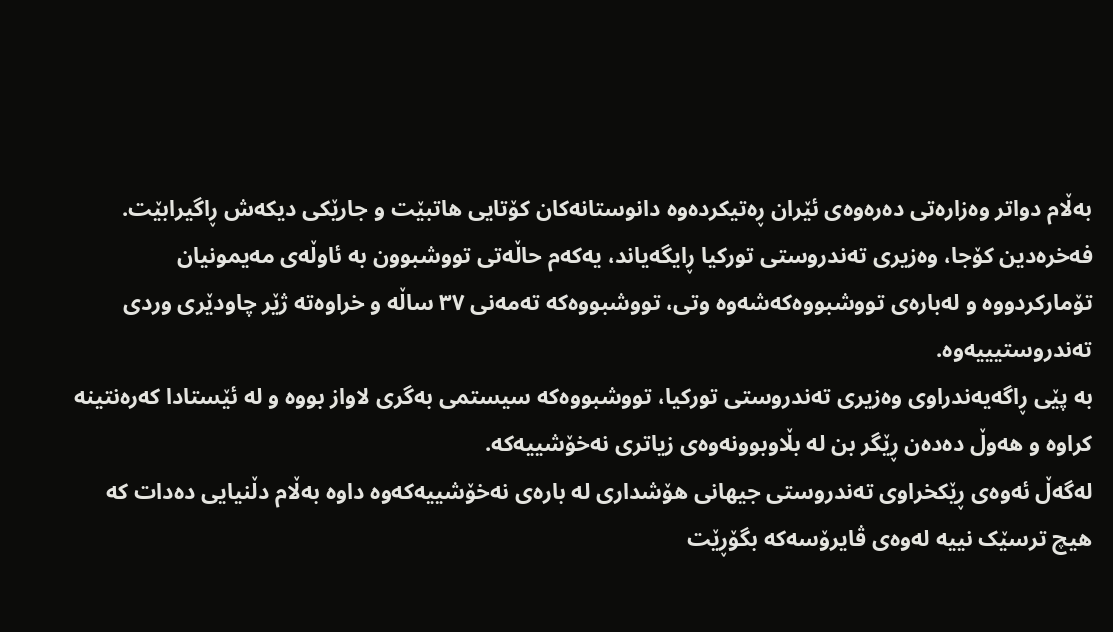بەڵام دواتر وەزارەتی دەرەوەی ئێران ڕەتیکردەوە دانوستانەکان کۆتایی ھاتبێت و جارێکی دیکەش ڕاگیرابێت.
فەخرەدین کۆجا، وەزیری تەندروستی تورکیا ڕایگەیاند، یەکەم حاڵەتی تووشبوون بە ئاوڵەی مەیمونیان تۆمارکردووە و لەبارەی تووشبووەکەشەوە وتی، تووشبووەکە تەمەنی ٣٧ ساڵە و خراوەتە ژێر چاودێری وردی تەندروستیییەوە.
بە پێی ڕاگەیەندراوی وەزیری تەندروستی تورکیا، تووشبووەکە سیستمی بەگری لاواز بووە و لە ئێستادا کەرەنتینە کراوە و ھەوڵ دەدەن ڕێگر بن لە بڵاوبوونەوەی زیاتری نەخۆشییەکە.
لەگەڵ ئەوەی ڕێکخراوی تەندروستی جیھانی ھۆشداری لە بارەی نەخۆشییەکەوە داوە بەڵام دڵنیایی دەدات کە ھیچ ترسێک نییە لەوەی ڤایرۆسەکە بگۆڕێت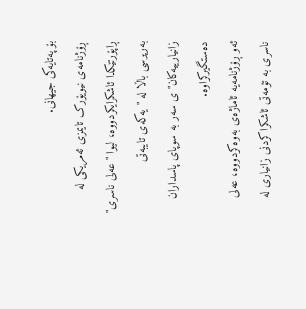بۆ پەتایەکی جیھانی.
ڕۆژنامەی نیویۆرک تایمزی ئەمریکی لە ڕاپۆرتێکدا ئاشکرایکردووە، لیوا "عەلی ناسری" بەرپرسی باڵا لە "یەکەی تایبەتی زانیارییەکان"ی سەر بە سوپای پاسداران دەستگیرکراوە.
ئەو ڕۆژنامەیە ئاماژەی بەوەکردووە، عەلی ناسری بە تۆمەتی ئاشکراکردنی زانیاری لە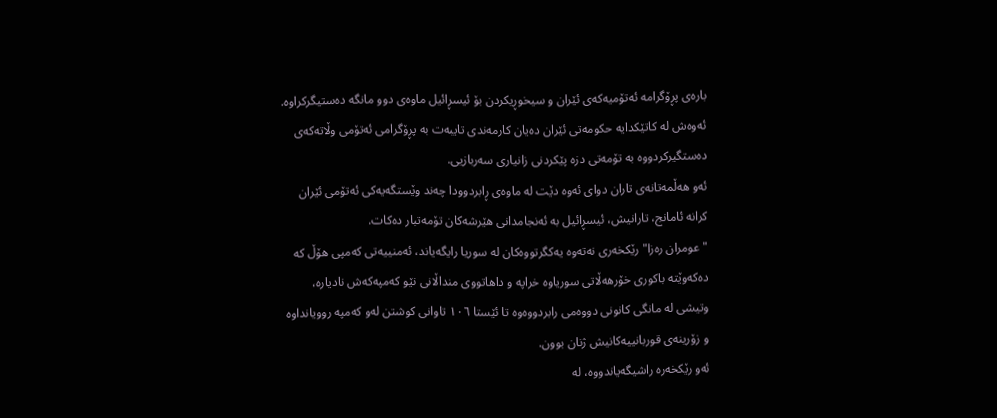بارەی پڕۆگرامە ئەتۆمیەکەی ئێران و سیخوڕیکردن بۆ ئیسڕائیل ماوەی دوو مانگە دەستیگرکراوە.
ئەوەش لە کاتێکدایە حکومەتی ئێران دەیان کارمەندی تایبەت بە پڕۆگرامی ئەتۆمی وڵاتەکەی دەستگیرکردووە بە تۆمەتی دزە پێکردنی زانیاری سەربازیی.
ئەو ھەڵمەتانەی تاران دوای ئەوە دێت لە ماوەی ڕابردوودا چەند وێستگەیەکی ئەتۆمی ئێران کرانە ئامانج، تارانیش، ئیسڕائیل بە ئەنجامدانی ھێرشەکان تۆمەتبار دەکات.
"عومران رەزا" رێکخەری نەتەوە یەکگرتووەکان لە سوریا رایگەیاند، ئەمنییەتی کەمپی ھۆڵ کە دەکەوێتە باکوری خۆرھەڵاتی سوریاوە خراپە و داھاتووی منداڵانی نێو کەمپەکەش نادیارە، وتیشی لە مانگی کانونی دووەمی رابردووەوە تا ئێستا ١٠٦ تاوانی کوشتن لەو کەمپە روویانداوە و زۆرینەی قوربانییەکانیش ژنان بوون.
ئەو رێکخەرە راشیگەیاندووە، لە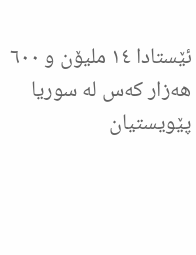ئێستادا ١٤ ملیۆن و ٦٠٠ ھەزار کەس لە سوریا پێویستیان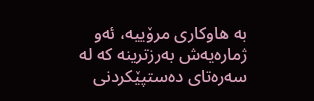بە ھاوکاری مرۆییە، ئەو ژمارەیەش بەرزترینە کە لە سەرەتای دەستپێکردنی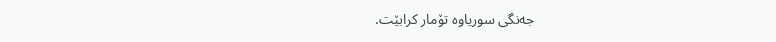جەنگی سوریاوە تۆمار کرابێت.